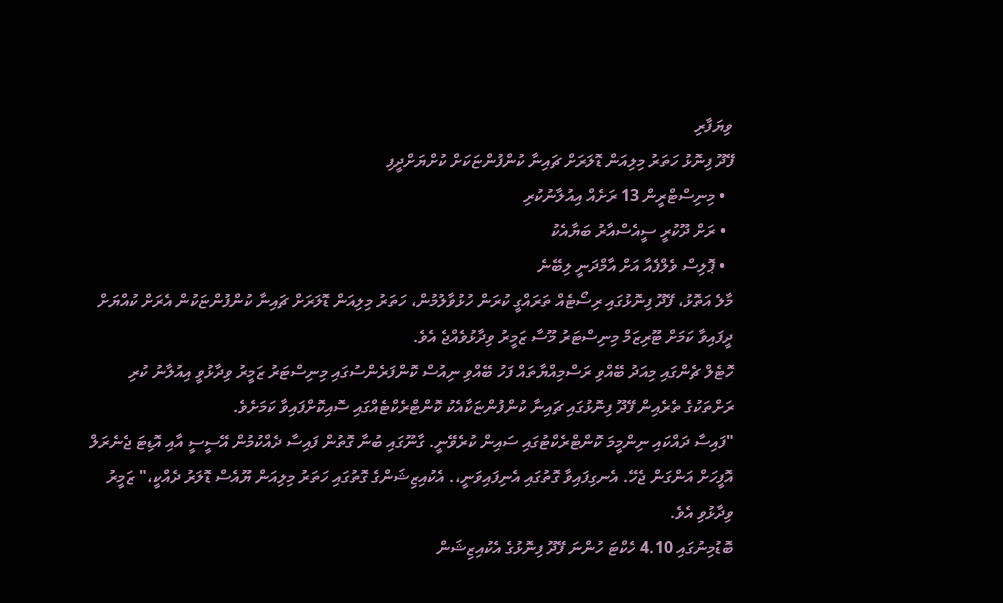ވިޔަފާރި
ފޭދޫ ފިނޮޅު ހަތަރު މިލިއަން ޑޮލަރަށް ޗައިނާ ކުންފުންޏަކަށް ކުށްޔަށްދީފި
  • މިނިސްޓްރީން 13 ރަށެއް އިއުލާނުކުރި
  • ރަށް ދޫކުރީ ސީއެސްއާރު ބަޔާއެކު
  • ޕޮލިސް ވެލްފެއާ އަށް އާމްދަނީ ލިބޭނެ
މާލެ އަތޮޅު، ފޭދޫ ފިނޮޅުގައި ރިސޯޓެއް ތަރައްގީ ކުރަން ހުޅުވާލުމުން، ހަތަރު މިލިއަން ޑޮލަރަށް ޗައިނާ ކުންފުންޏަކުން އެރަށް ކުއްޔަށް ދީފައިވާ ކަމަށް ޓޫރިޒަމް މިނިސްޓަރު މޫސާ ޒަމީރު ވިދާޅުވެއްޖެ އެވެ.
ހޮޓެލް ޗެންގައި މިއަދު ބޭއްވި ރަސްމިއްޔާތައް ފަހު ބޭއްވި ނިއުސް ކޮންފަރެންސުގައި މިނިސްޓަރު ޒަމީރު ވިދާޅުވީ އިއުލާނު ކުރި ރަށްތަކުގެ ތެރެއިން ފޭދޫ ފިނޮޅުގައި ޗައިނާ ކުންފުންޏަކާއެކު ކޮންޓްރެކްޓެއްގައި ސޮއިކޮށްފައިވާ ކަމަށެވެ.
"ފައިސާ ދައްކައި ނިންމީމަ ކޮންޓްރެކްޓުގައި ސައިން ކުރެވޭނީ. ގާނޫގައި ބުނާ ގޮތުން ފައިސާ ދެއްކުމުން އޭސީސީ އާއި އޮޑިޓަ ޖެނެރަލް އޮފީހަށް އަންގަން ޖެހޭ. އެނގިފައިވާ ގޮތުގައި އެނިފައިވަނީ،. އެކުއިޒިޝަންގެ ގޮތުގައި ހަތަރު މިލިއަން ޔޫއެސް ޑޮލަރު ދެއްކީ،" ޒަމީރު ވިދާޅުވި އެވެ.
ބޮޑުމިނުގައި 4.10 ހެކްޓަ ހުންނަ ފޭދޫ ފިނޮޅުގެ އެކުއިޒިޝަން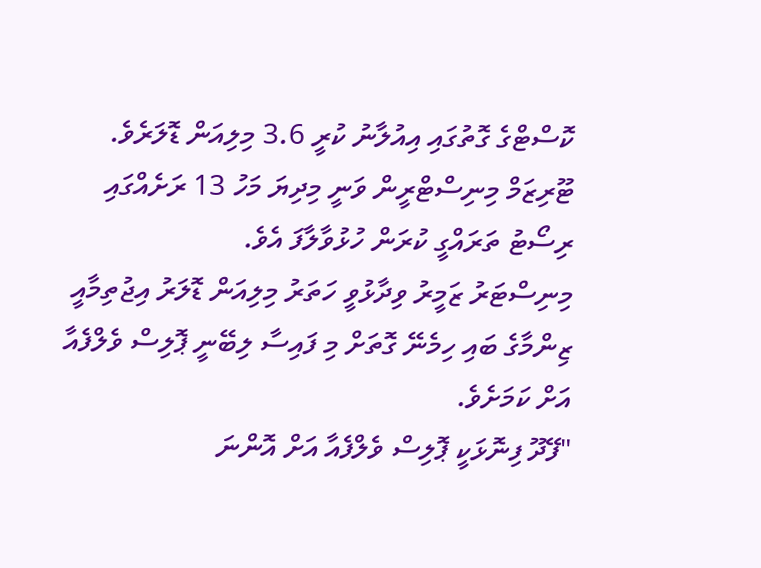ކޮސްޓްގެ ގޮތުގައި އިއުލާނު ކުރީ 3.6 މިލިއަން ޑޮލަރެވެ.
ޓޫރިޒަމް މިނިސްޓްރީން ވަނީ މިދިޔަ މަހު 13 ރަށެއްގައި ރިސޯޓު ތަރައްގީ ކުރަން ހުޅުވާލާފަ އެވެ.
މިނިސްޓަރު ޒަމީރު ވިދާޅުވީ ހަތަރު މިލިއަން ޑޮލަރު އިޖުތިމާއީ ޒިންމާގެ ބައި ހިމެނޭ ގޮތަށް މި ފައިސާ ލިބޭނީ ޕޮލިސް ވެލްފެއާ އަށް ކަމަށެވެ.
"ފޭދޫ ފިނޮޅަކީ ޕޮލިސް ވެލްފެއާ އަށް އޮންނަ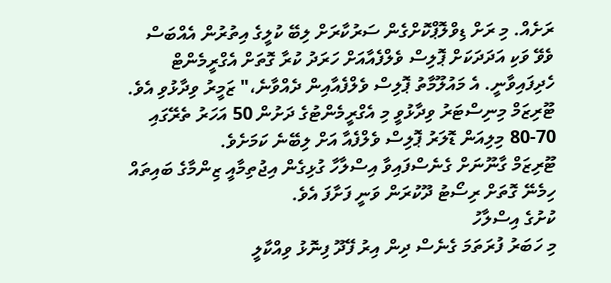ރަށެއް. މި ރަށް ޑިވްލޮޕްކޮށްގެން ސަރުކާރަށް ލިބޭ ކުލީގެ އިތުރުން އެއްބަސް ވެވޭ ވަކި އަދަދަކަށް ޕޮލިސް ވެލްފެއާއަށް ހަރަދު ކުރާ ގޮތަށް އެގްރީމެންޓް ހެދިފައިވާނީ. އެ މައުލޫމާތު ޕޮލިސް ވެލްފެއާއިން ދެއްވާނެ،" ޒަމީރު ވިދާޅުވި އެވެ.
ޓޫރިޒަމް މިނިސްޓަރު ވިދާޅުވީ މި އެގްރީމެންޓުގެ ދަށުން 50 އަހަރު ތެރޭގައި 70-80 މިލިއަން ޑޮލަރު ޕޮލިސް ވެލްފެއާ އަށް ލިބޭނެ ކަމަށެވެ.
ޓޫރިޒަމް ގާނޫނަށް ގެނެސްފައިވާ އިސްލާހާ ގުޅިގެން އިޖުތިމާއީ ޒިންމާގެ ބައިތައް ހިމެނޭ ގޮތަށް ރިސޯޓު ދޫކުރަން ވަނީ ފަށާފަ އެވެ.
ކުށުގެ އިސްލާހު
މި ހަބަރު ފުރަތަމަ ގެނެސް ދިން އިރު ފޭދޫ ފިނޮޅު ވިއްކާލީ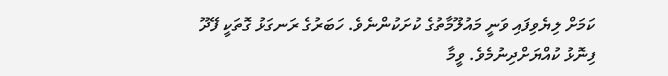ކަމަށް ލިޔެވިފައި ވަނީ މައުލޫމާތުގެ ކުށަކުންނެވެ. ހަބަރުގެ ރަނގަޅު ގޮތަކީ ފޭދޫ ފިނޮޅު ކުއްޔަށްދިނުމެވެ. ވީމާ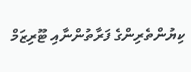ކިޔުންތެރިންގެ ފަރާތުންނާއި ޓޫރިޒަމް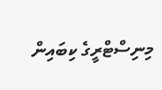މިނިސްޓްރީގެ ކިބައިން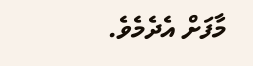މާފަށް އެދެމެވެ.